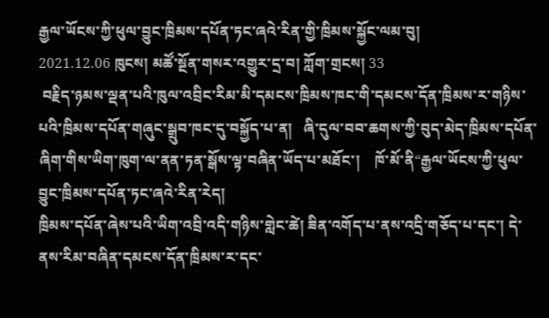རྒྱལ་ཡོངས་ཀྱི་ཕུལ་བྱུང་ཁྲིམས་དཔོན་ཏང་ཞའེ་རིན་གྱི་ཁྲིམས་སྐྱོང་ལམ་བུ།
2021.12.06 ཁུངས། མཚོ་སྔོན་གསར་འགྱུར་དྲ་བ། ཀློག་གྲངས། 33
 བརྗིད་ཉམས་ལྡན་པའི་ཁུལ་འབྲིང་རིམ་མི་དམངས་ཁྲིམས་ཁང་གི་དམངས་དོན་ཁྲིམས་ར་གཉིས་པའི་ཁྲིམས་དཔོན་གཞུང་སྒྲུབ་ཁང་དུ་བསྐྱོད་པ་ན།   ཞི་དུལ་བབ་ཆགས་ཀྱི་བུད་མེད་ཁྲིམས་དཔོན་ཞིག་གིས་ཡིག་ཁུག་ལ་ནན་ཏན་སྒོས་ལྟ་བཞིན་ཡོད་པ་མཐོང་།    ཁོ་མོ་ནི“རྒྱལ་ཡོངས་ཀྱི་ཕུལ་བྱུང་ཁྲིམས་དཔོན་ཏང་ཞའེ་རིན་རེད།
ཁྲིམས་དཔོན་ཞེས་པའི་ཡིག་འབྲི་འདི་གཉིས་གླེང་ཚེ། ཟིན་འགོད་པ་ནས་འདྲི་གཅོད་པ་དང་། དེ་ནས་རིམ་བཞིན་དམངས་དོན་ཁྲིམས་ར་དང་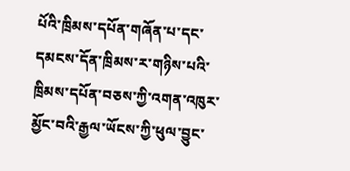པོའི་ཁྲིམས་དཔོན་གཞོན་པ་དང་དམངས་དོན་ཁྲིམས་ར་གཉིས་པའི་ཁྲིམས་དཔོན་བཅས་ཀྱི་འགན་འཁུར་མྱོང་བའི་རྒྱལ་ཡོངས་ཀྱི་ཕུལ་བྱུང་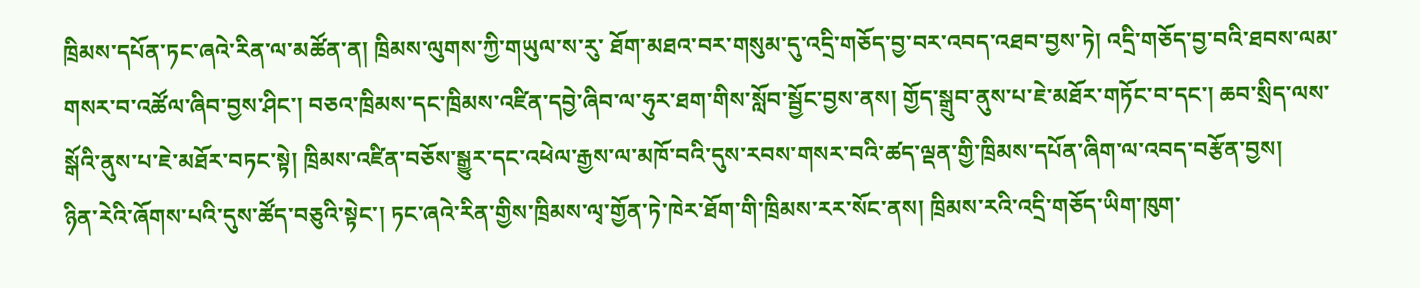ཁྲིམས་དཔོན་ཏང་ཞའེ་རིན་ལ་མཚོན་ན། ཁྲིམས་ལུགས་ཀྱི་གཡུལ་ས་རུ་ ཐོག་མཐའ་བར་གསུམ་དུ་འདྲི་གཅོད་བྱ་བར་འབད་འཐབ་བྱས་ཏེ། འདྲི་གཅོད་བྱ་བའི་ཐབས་ལམ་གསར་བ་འཚོལ་ཞིབ་བྱས་ཤིང་། བཅའ་ཁྲིམས་དང་ཁྲིམས་འཛིན་དབྱེ་ཞིབ་ལ་ཧུར་ཐག་གིས་སློབ་སྦྱོང་བྱས་ནས། གྱོད་སྒྲུབ་ནུས་པ་ཇེ་མཐོར་གཏོང་བ་དང་། ཆབ་སྲིད་ལས་སྒོའི་ནུས་པ་ཇེ་མཐོར་བཏང་སྟེ། ཁྲིམས་འཛིན་བཅོས་སྒྱུར་དང་འཕེལ་རྒྱས་ལ་མཁོ་བའི་དུས་རབས་གསར་བའི་ཚད་ལྡན་གྱི་ཁྲིམས་དཔོན་ཞིག་ལ་འབད་བརྩོན་བྱས།
ཉིན་རེའི་ཞོགས་པའི་དུས་ཚོད་བཅུའི་སྟེང་། ཏང་ཞའེ་རིན་གྱིས་ཁྲིམས་ལྭ་གྱོན་ཏེ་ཁེར་ཐོག་གི་ཁྲིམས་རར་སོང་ནས། ཁྲིམས་རའི་འདྲི་གཅོད་ཡིག་ཁུག་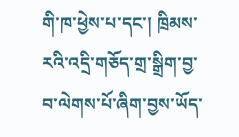གི་ཁ་ཕྱེས་པ་དང་། ཁྲིམས་རའི་འདྲི་གཅོད་གྲ་སྒྲིག་བྱ་བ་ལེགས་པོ་ཞིག་བྱས་ཡོད་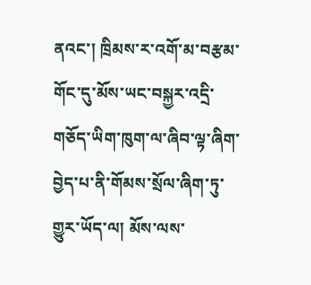ནའང་། ཁྲིམས་ར་འགོ་མ་བརྩམ་གོང་དུ་མོས་ཡང་བསྐྱར་འདྲི་གཅོད་ཡིག་ཁུག་ལ་ཞིབ་ལྟ་ཞིག་བྱེད་པ་ནི་གོམས་སྲོལ་ཞིག་ཏུ་གྱུར་ཡོད་ལ། མོས་ལས་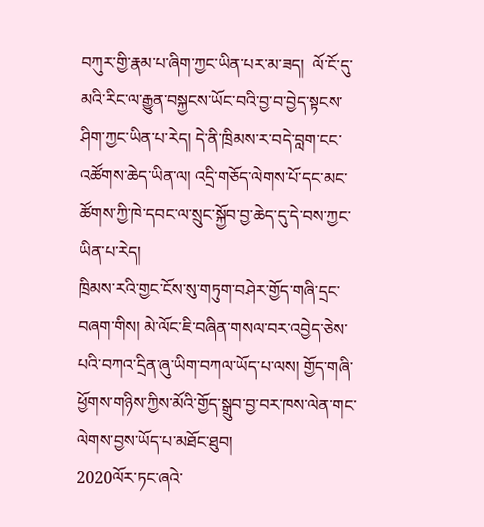བཀུར་གྱི་རྣམ་པ་ཞིག་ཀྱང་ཡིན་པར་མ་ཟད།  ལོ་ངོ་དུ་མའི་རིང་ལ་རྒྱུན་བསྐྱངས་ཡོང་བའི་བྱ་བ་བྱེད་སྟངས་ཤིག་ཀྱང་ཡིན་པ་རེད། དེ་ནི་ཁྲིམས་ར་བདེ་བླག་ངང་འཚོགས་ཆེད་ཡིན་ལ། འདྲི་གཅོད་ལེགས་པོ་དང་མང་ཚོགས་ཀྱི་ཁེ་དབང་ལ་སྲུང་སྐྱོབ་བྱ་ཆེད་དུ་དེ་བས་ཀྱང་ཡིན་པ་རེད།
ཁྲིམས་རའི་གྱང་ངོས་སུ་གཏུག་བཤེར་གྱོད་གཞི་དྲང་བཞག་གིས། མེ་ལོང་ཇི་བཞིན་གསལ་བར་འབྱེད་ཅེས་པའི་བཀའ་དྲིན་ཞུ་ཡིག་བཀལ་ཡོད་པ་ལས། གྱོད་གཞི་ཕྱོགས་གཉིས་ཀྱིས་མོའི་གྱོད་སྒྲུབ་བྱ་བར་ཁས་ལེན་གང་ལེགས་བྱས་ཡོད་པ་མཐོང་ཐུབ།
2020ལོར་ཏང་ཞའེ་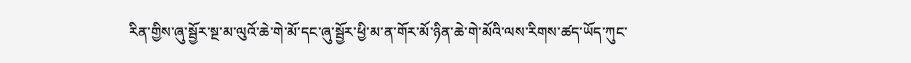རིན་གྱིས་ཞུ་སྦྱོར་སྔ་མ་ལུའོ་ཆེ་གེ་མོ་དང་ཞུ་སྦྱོར་ཕྱི་མ་ན་གོར་མོ་ཉིན་ཆེ་གེ་མོའི་ལས་རིགས་ཚད་ཡོད་ཀུང་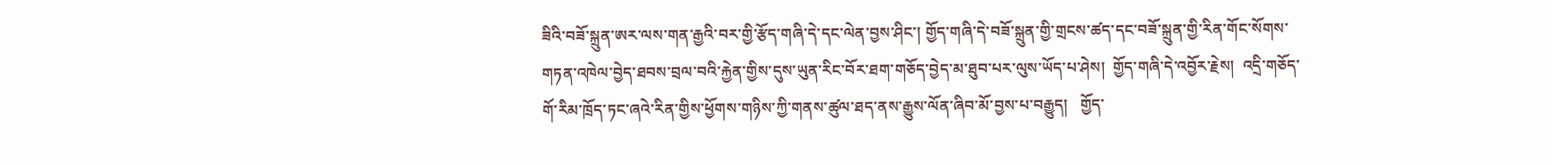ཟིའི་བཟོ་སྐྲུན་ཨར་ལས་གན་རྒྱའི་བར་གྱི་རྩོད་གཞི་དེ་དང་ལེན་བྱས་ཤིང་། གྱོད་གཞི་དེ་བཟོ་སྐྲུན་གྱི་གྲངས་ཚད་དང་བཟོ་སྐྲུན་གྱི་རིན་གོང་སོགས་གཏན་འཁེལ་བྱེད་ཐབས་བྲལ་བའི་རྐྱེན་གྱིས་དུས་ཡུན་རིང་བོར་ཐག་གཅོད་བྱེད་མ་ཐུབ་པར་ལུས་ཡོད་པ་ཤེས།  གྱོད་གཞི་དེ་འབྱོར་རྗེས།  འདྲི་གཅོད་གོ་རིམ་ཁྲོད་ཏང་ཞའེ་རིན་གྱིས་ཕྱོགས་གཉིས་ཀྱི་གནས་ཚུལ་ཐད་ནས་རྒྱུས་ལོན་ཞིབ་མོ་བྱས་པ་བརྒྱུད།   གྱོད་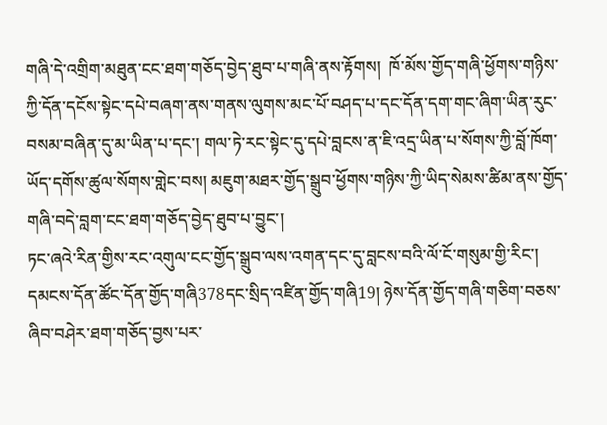གཞི་དེ་འགྲིག་མཐུན་ངང་ཐག་གཅོད་བྱེད་ཐུབ་པ་གཞི་ནས་རྟོགས།  ཁོ་མོས་གྱོད་གཞི་ཕྱོགས་གཉིས་ཀྱི་དོན་དངོས་སྟེང་དཔེ་བཞག་ནས་གནས་ལུགས་མང་པོ་བཤད་པ་དང་དོན་དག་གང་ཞིག་ཡིན་རུང་བསམ་བཞིན་དུ་མ་ཡིན་པ་དང་། གལ་ཏེ་རང་སྟེང་དུ་དཔེ་བླངས་ན་ཇི་འདྲ་ཡིན་པ་སོགས་ཀྱི་བློ་ཁོག་ཡོད་དགོས་ཚུལ་སོགས་གླེང་བས། མཇུག་མཐར་གྱོད་སྒྲུབ་ཕྱོགས་གཉིས་ཀྱི་ཡིད་སེམས་ཚིམ་ནས་གྱོད་གཞི་བདེ་བླག་ངང་ཐག་གཅོད་བྱེད་ཐུབ་པ་བྱུང་།
ཏང་ཞའེ་རིན་གྱིས་རང་འགུལ་ངང་གྱོད་སྒྲུབ་ལས་འགན་དང་དུ་བླངས་བའི་ལོ་ངོ་གསུམ་གྱི་རིང་། དམངས་དོན་ཚོང་དོན་གྱོད་གཞི378དང་སྲིད་འཛིན་གྱོད་གཞི19། ཉེས་དོན་གྱོད་གཞི་གཅིག་བཅས་ཞིབ་བཤེར་ཐག་གཅོད་བྱས་པར་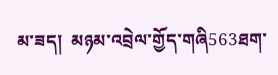མ་ཟད།  མཉམ་འབྲེལ་གྱོད་གཞི563ཐག་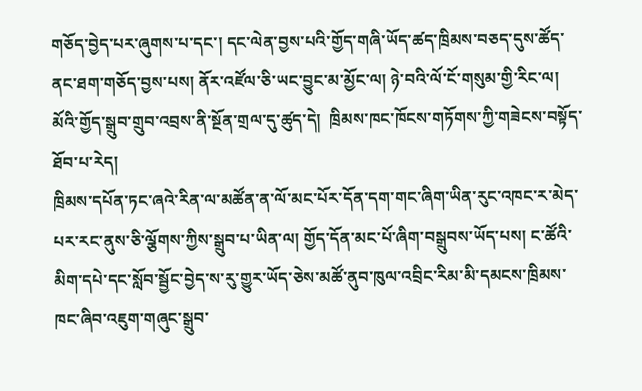གཅོད་བྱེད་པར་ཞུགས་པ་དང་། དང་ལེན་བྱས་པའི་གྱོད་གཞི་ཡོད་ཚད་ཁྲིམས་བཅད་དུས་ཚོད་ནང་ཐག་གཅོད་བྱས་པས། ནོར་འཛོལ་ཅི་ཡང་བྱུང་མ་མྱོང་ལ། ཉེ་བའི་ལོ་ངོ་གསུམ་གྱི་རིང་ལ། མོའི་གྱོད་སྒྲུབ་གྲུབ་འབྲས་ནི་སྔོན་གྲལ་དུ་ཚུད་དེ།  ཁྲིམས་ཁང་ཁོངས་གཏོགས་ཀྱི་གཟེངས་བསྟོད་ཐོབ་པ་རེད།
ཁྲིམས་དཔོན་ཏང་ཞའེ་རིན་ལ་མཚོན་ན་ལོ་མང་པོར་དོན་དག་གང་ཞིག་ཡིན་རུང་འཁང་ར་མེད་པར་རང་ནུས་ཅི་ལྕོགས་ཀྱིས་སྒྲུབ་པ་ཡིན་ལ། གྱོད་དོན་མང་པོ་ཞིག་བསྒྲུབས་ཡོད་པས། ང་ཚོའི་མིག་དཔེ་དང་སློབ་སྦྱོང་བྱེད་ས་རུ་གྱུར་ཡོད་ཅེས་མཚོ་ནུབ་ཁུལ་འབྲིང་རིམ་མི་དམངས་ཁྲིམས་ཁང་ཞིབ་འཇུག་གཞུང་སྒྲུབ་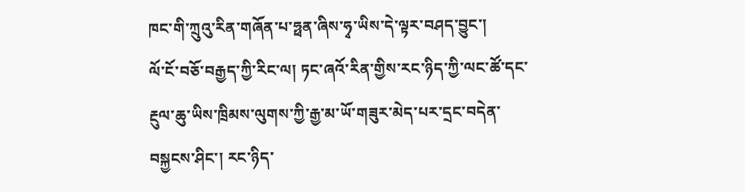ཁང་གི་ཀྲུའུ་རིན་གཞོན་པ་ཧྥན་ཞིས་ཧྭ་ཡིས་དེ་ལྟར་བཤད་བྱུང་།
ལོ་ངོ་བཅོ་བརྒྱད་ཀྱི་རིང་ལ། ཏང་ཞའོ་རིན་གྱིས་རང་ཉིད་ཀྱི་ལང་ཚོ་དང་རྔུལ་ཆུ་ཡིས་ཁྲིམས་ལུགས་ཀྱི་རྒྱ་མ་ཡོ་གཟུར་མེད་པར་དྲང་བདེན་བསྐྱངས་ཤིང་། རང་ཉིད་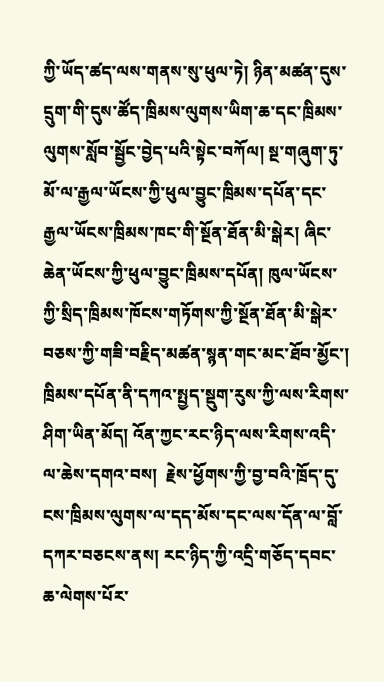ཀྱི་ཡོད་ཚད་ལས་གནས་སུ་ཕུལ་ཏེ། ཉིན་མཚན་དུས་དྲུག་གི་དུས་ཚོད་ཁྲིམས་ལུགས་ཡིག་ཆ་དང་ཁྲིམས་ལུགས་སློབ་སྦྱོང་བྱེད་པའི་སྟེང་བཀོལ། སྔ་གཞུག་ཏུ་མོ་ལ་རྒྱལ་ཡོངས་ཀྱི་ཕུལ་བྱུང་ཁྲིམས་དཔོན་དང་རྒྱལ་ཡོངས་ཁྲིམས་ཁང་གི་སྔོན་ཐོན་མི་སྒེར། ཞིང་ཆེན་ཡོངས་ཀྱི་ཕུལ་བྱུང་ཁྲིམས་དཔོན། ཁུལ་ཡོངས་ཀྱི་སྲིད་ཁྲིམས་ཁོངས་གཏོགས་ཀྱི་སྔོན་ཐོན་མི་སྒེར་བཅས་ཀྱི་གཟི་བརྗིད་མཚན་སྙན་གང་མང་ཐོབ་མྱོང་།
ཁྲིམས་དཔོན་ནི་དཀའ་སྤྱད་སྡུག་རུས་ཀྱི་ལས་རིགས་ཤིག་ཡིན་མོད། འོན་ཀྱང་རང་ཉིད་ལས་རིགས་འདི་ལ་ཆེས་དགའ་བས།  རྗེས་ཕྱོགས་ཀྱི་བྱ་བའི་ཁྲོད་དུ་ངས་ཁྲིམས་ལུགས་ལ་དད་མོས་དང་ལས་དོན་ལ་བློ་དཀར་བཅངས་ནས། རང་ཉིད་ཀྱི་འདྲི་གཅོད་དབང་ཆ་ལེགས་པོར་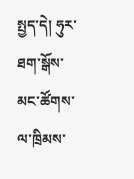སྤྱད་དེ། ཧུར་ཐག་སྒོས་མང་ཚོགས་ལ་ཁྲིམས་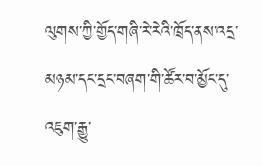ལུགས་ཀྱི་གྱོད་གཞི་རེ་རེའི་ཁྲོད་ནས་འདྲ་མཉམ་དང་དྲང་བཞག་གི་ཚོར་བ་མྱོང་དུ་འཇུག་རྒྱུ་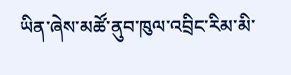ཡིན་ཞེས་མཚོ་ནུབ་ཁུལ་འབྲིང་རིམ་མི་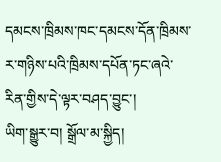དམངས་ཁྲིམས་ཁང་དམངས་དོན་ཁྲིམས་ར་གཉིས་པའི་ཁྲིམས་དཔོན་ཏང་ཞའེ་རིན་གྱིས་དེ་ལྟར་བཤད་བྱུང་།
ཡིག་སྒྱུར་བ། སྒྲོལ་མ་སྐྱིད།